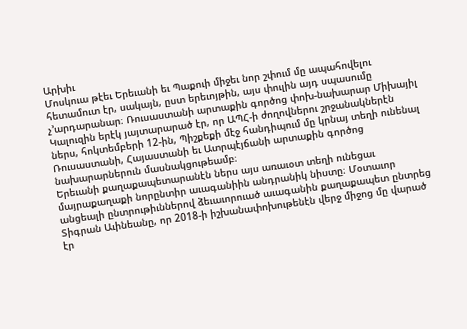Արխիւ
Մոսկուա թէեւ Երեւանի եւ Պաքուի միջեւ նոր շփում մը ապահովելու հետամուտ էր, սակայն, ըստ երեւոյթին, այս փուլին այդ սպասումը չ՚արդարանար։ Ռուսաստանի արտաքին գործոց փոխ-նախարար Միխայիլ Կալուզին երէկ յայտարարած էր, որ ԱՊՀ-ի ժողովներու շրջանակներէն ներս, հոկտեմբերի 12-ին, Պիշքեքի մէջ հանդիպում մը կրնայ տեղի ունենալ Ռուսաստանի, Հայաստանի եւ Ատրպէյճանի արտաքին գործոց նախարարներուն մասնակցութեամբ։
Երեւանի քաղաքապետարանէն ներս այս առաւօտ տեղի ունեցաւ մայրաքաղաքի նորընտիր աւագանիին անդրանիկ նիստը։ Մօտաւոր անցեալի ընտրութիւններով ձեւաւորուած աւագանին քաղաքապետ ընտրեց Տիգրան Աւինեանը, որ 2018-ի իշխանափոխութենէն վերջ միջոց մը վարած էր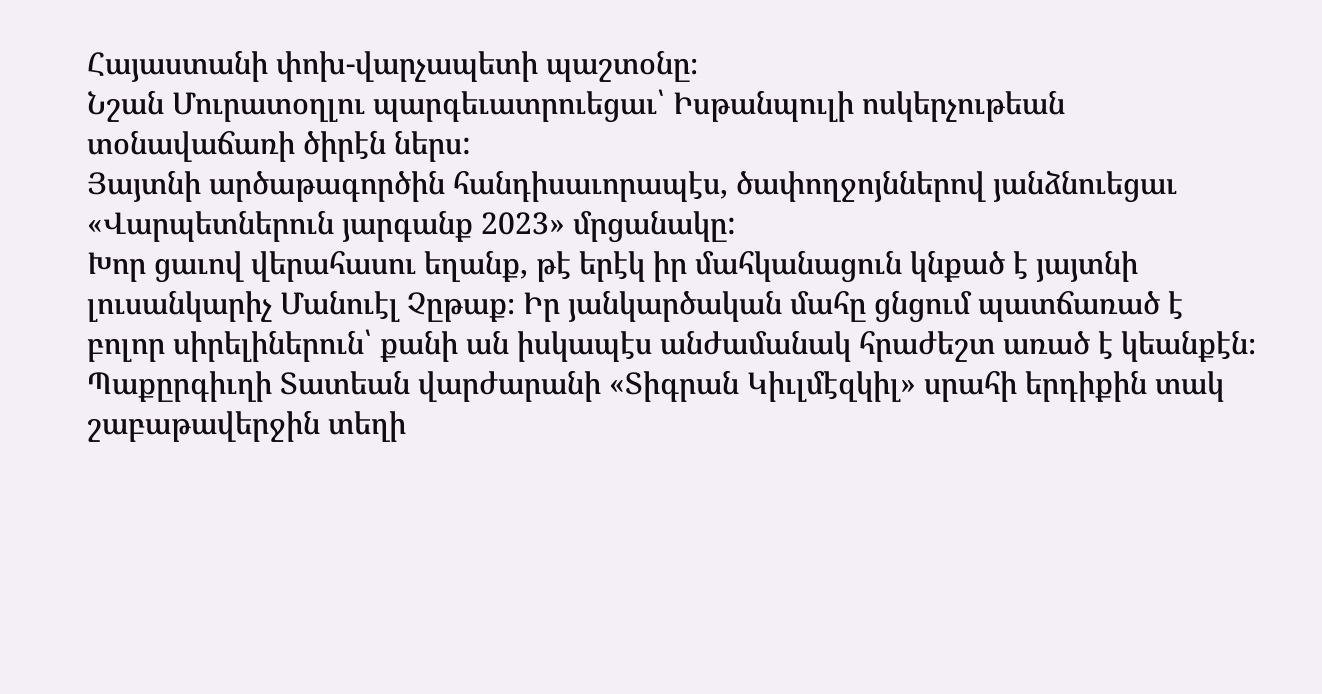Հայաստանի փոխ-վարչապետի պաշտօնը։
Նշան Մուրատօղլու պարգեւատրուեցաւ՝ Իսթանպուլի ոսկերչութեան տօնավաճառի ծիրէն ներս:
Յայտնի արծաթագործին հանդիսաւորապէս, ծափողջոյններով յանձնուեցաւ «Վարպետներուն յարգանք 2023» մրցանակը:
Խոր ցաւով վերահասու եղանք, թէ երէկ իր մահկանացուն կնքած է յայտնի լուսանկարիչ Մանուէլ Չըթաք։ Իր յանկարծական մահը ցնցում պատճառած է բոլոր սիրելիներուն՝ քանի ան իսկապէս անժամանակ հրաժեշտ առած է կեանքէն։
Պաքըրգիւղի Տատեան վարժարանի «Տիգրան Կիւլմէզկիլ» սրահի երդիքին տակ շաբաթավերջին տեղի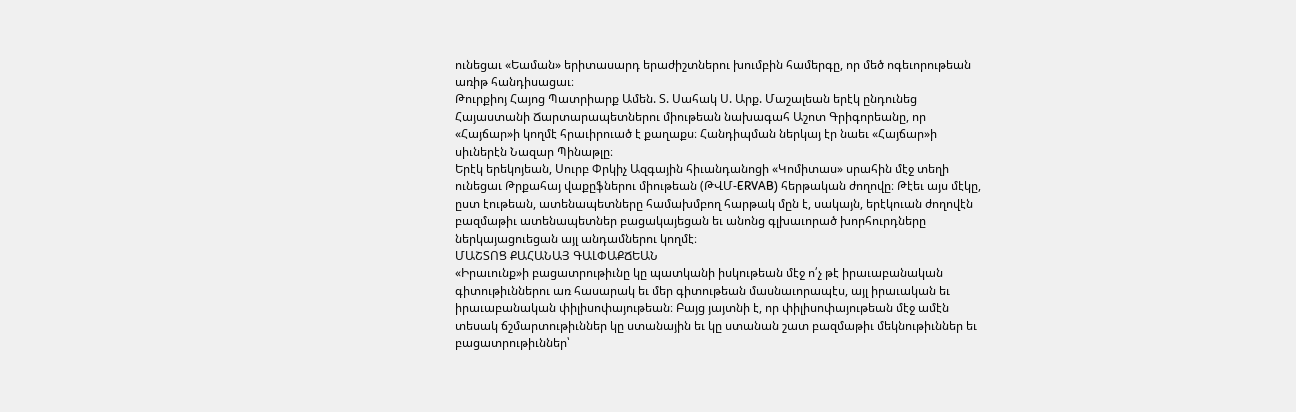ունեցաւ «Եաման» երիտասարդ երաժիշտներու խումբին համերգը, որ մեծ ոգեւորութեան առիթ հանդիսացաւ։
Թուրքիոյ Հայոց Պատրիարք Ամեն. Տ. Սահակ Ս. Արք. Մաշալեան երէկ ընդունեց Հայաստանի Ճարտարապետներու միութեան նախագահ Աշոտ Գրիգորեանը, որ «Հայճար»ի կողմէ հրաւիրուած է քաղաքս։ Հանդիպման ներկայ էր նաեւ «Հայճար»ի սիւներէն Նազար Պինաթլը։
Երէկ երեկոյեան, Սուրբ Փրկիչ Ազգային հիւանդանոցի «Կոմիտաս» սրահին մէջ տեղի ունեցաւ Թրքահայ վաքըֆներու միութեան (ԹՎՄ-ERVAB) հերթական ժողովը։ Թէեւ այս մէկը, ըստ էութեան, ատենապետները համախմբող հարթակ մըն է, սակայն, երէկուան ժողովէն բազմաթիւ ատենապետներ բացակայեցան եւ անոնց գլխաւորած խորհուրդները ներկայացուեցան այլ անդամներու կողմէ։
ՄԱՇՏՈՑ ՔԱՀԱՆԱՅ ԳԱԼՓԱՔՃԵԱՆ
«Իրաւունք»ի բացատրութիւնը կը պատկանի իսկութեան մէջ ո՛չ թէ իրաւաբանական գիտութիւններու առ հասարակ եւ մեր գիտութեան մասնաւորապէս, այլ իրաւական եւ իրաւաբանական փիլիսոփայութեան։ Բայց յայտնի է, որ փիլիսոփայութեան մէջ ամէն տեսակ ճշմարտութիւններ կը ստանային եւ կը ստանան շատ բազմաթիւ մեկնութիւններ եւ բացատրութիւններ՝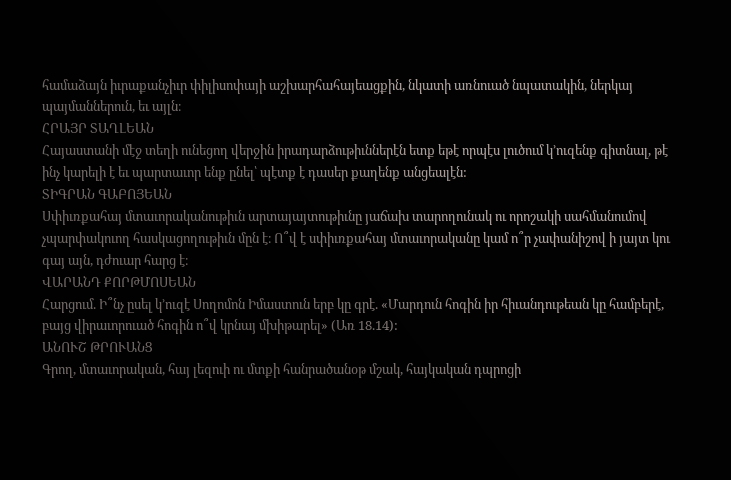համաձայն իւրաքանչիւր փիլիսոփայի աշխարհահայեացքին, նկատի առնուած նպատակին, ներկայ պայմաններուն, եւ այլն։
ՀՐԱՅՐ ՏԱՂԼԵԱՆ
Հայաստանի մէջ տեղի ունեցող վերջին իրադարձութիւններէն ետք եթէ որպէս լուծում կ՚ուզենք գիտնալ, թէ ինչ կարելի է եւ պարտաւոր ենք ընել՝ պէտք է դասեր քաղենք անցեալէն:
ՏԻԳՐԱՆ ԳԱԲՈՅԵԱՆ
Սփիւռքահայ մտաւորականութիւն արտայայտութիւնը յաճախ տարողունակ ու որոշակի սահմանումով չպարփակուող հասկացողութիւն մըն է։ Ո՞վ է սփիւռքահայ մտաւորականը կամ ո՞ր չափանիշով ի յայտ կու գայ այն, դժուար հարց է։
ՎԱՐԱՆԴ ՔՈՐԹՄՈՍԵԱՆ
Հարցում. Ի՞նչ ըսել կ՚ուզէ Սողոմոն Իմաստուն երբ կը գրէ. «Մարդուն հոգին իր հիւանդութեան կը համբերէ, բայց վիրաւորուած հոգին ո՞վ կրնայ մխիթարել» (Առ 18.14):
ԱՆՈՒՇ ԹՐՈՒԱՆՑ
Գրող, մտաւորական, հայ լեզուի ու մտքի հանրածանօթ մշակ, հայկական դպրոցի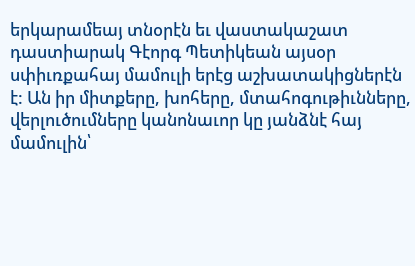երկարամեայ տնօրէն եւ վաստակաշատ դաստիարակ Գէորգ Պետիկեան այսօր սփիւռքահայ մամուլի երէց աշխատակիցներէն է: Ան իր միտքերը, խոհերը, մտահոգութիւնները, վերլուծումները կանոնաւոր կը յանձնէ հայ մամուլին՝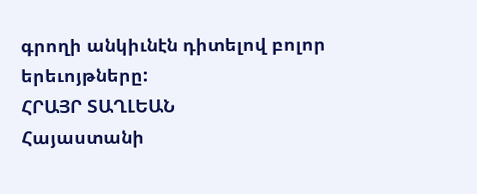գրողի անկիւնէն դիտելով բոլոր երեւոյթները:
ՀՐԱՅՐ ՏԱՂԼԵԱՆ
Հայաստանի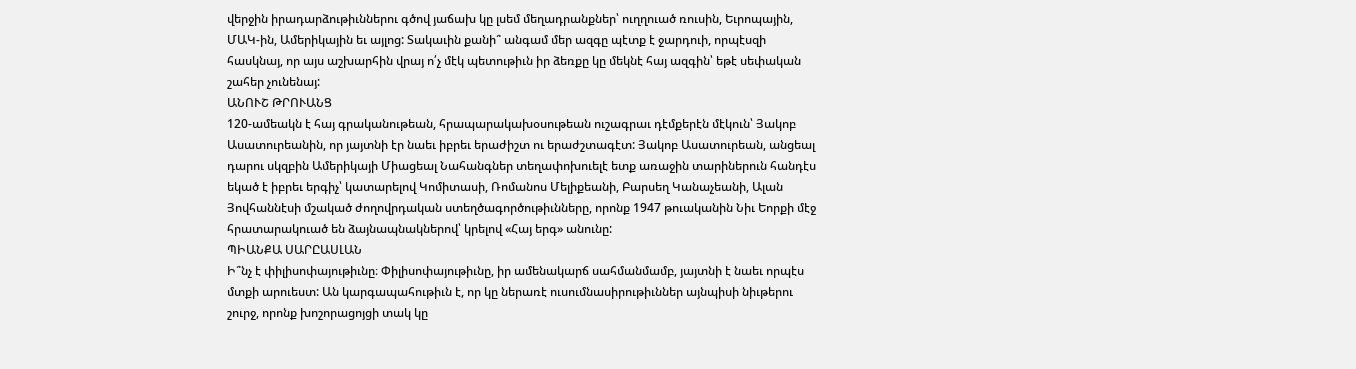վերջին իրադարձութիւններու գծով յաճախ կը լսեմ մեղադրանքներ՝ ուղղուած ռուսին, Եւրոպային, ՄԱԿ-ին, Ամերիկային եւ այլոց: Տակաւին քանի՞ անգամ մեր ազգը պէտք է ջարդուի, որպէսզի հասկնայ, որ այս աշխարհին վրայ ո՛չ մէկ պետութիւն իր ձեռքը կը մեկնէ հայ ազգին՝ եթէ սեփական շահեր չունենայ:
ԱՆՈՒՇ ԹՐՈՒԱՆՑ
120-ամեակն է հայ գրականութեան, հրապարակախօսութեան ուշագրաւ դէմքերէն մէկուն՝ Յակոբ Ասատուրեանին, որ յայտնի էր նաեւ իբրեւ երաժիշտ ու երաժշտագէտ: Յակոբ Ասատուրեան, անցեալ դարու սկզբին Ամերիկայի Միացեալ Նահանգներ տեղափոխուելէ ետք առաջին տարիներուն հանդէս եկած է իբրեւ երգիչ՝ կատարելով Կոմիտասի, Ռոմանոս Մելիքեանի, Բարսեղ Կանաչեանի, Ալան Յովհաննէսի մշակած ժողովրդական ստեղծագործութիւնները, որոնք 1947 թուականին Նիւ Եորքի մէջ հրատարակուած են ձայնապնակներով՝ կրելով «Հայ երգ» անունը:
ՊԻԱՆՔԱ ՍԱՐԸԱՍԼԱՆ
Ի՞նչ է փիլիսոփայութիւնը։ Փիլիսոփայութիւնը, իր ամենակարճ սահմանմամբ, յայտնի է նաեւ որպէս մտքի արուեստ: Ան կարգապահութիւն է, որ կը ներառէ ուսումնասիրութիւններ այնպիսի նիւթերու շուրջ, որոնք խոշորացոյցի տակ կը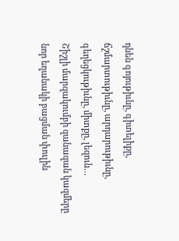դնեն գոյութիւնը, գիտելիքը, ճշմարտութիւնը, արդարութիւնը, գեղեցկութիւնը, միտքը, լեզուն…
Շիշլի մարզակումբի զանազան կազմերը նոր եղանակի բացման փուլին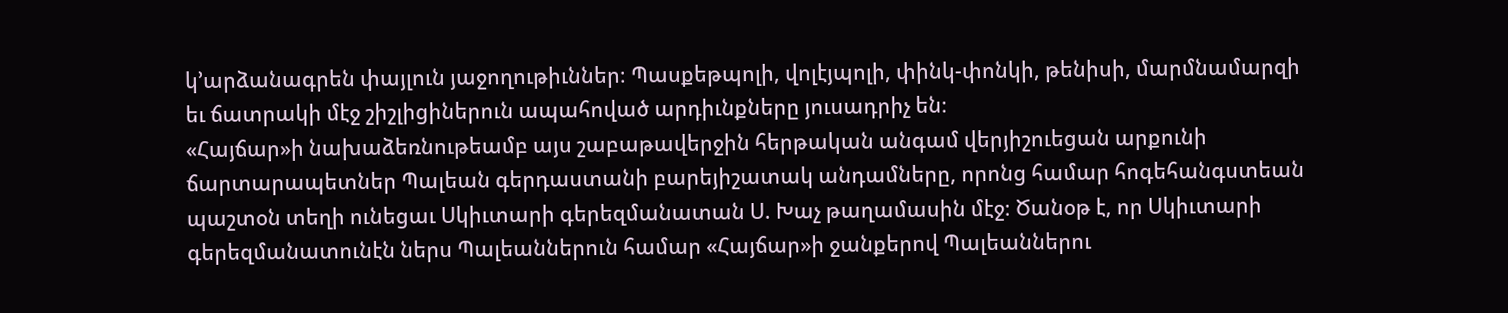կ՚արձանագրեն փայլուն յաջողութիւններ։ Պասքեթպոլի, վոլէյպոլի, փինկ-փոնկի, թենիսի, մարմնամարզի եւ ճատրակի մէջ շիշլիցիներուն ապահոված արդիւնքները յուսադրիչ են։
«Հայճար»ի նախաձեռնութեամբ այս շաբաթավերջին հերթական անգամ վերյիշուեցան արքունի ճարտարապետներ Պալեան գերդաստանի բարեյիշատակ անդամները, որոնց համար հոգեհանգստեան պաշտօն տեղի ունեցաւ Սկիւտարի գերեզմանատան Ս. Խաչ թաղամասին մէջ։ Ծանօթ է, որ Սկիւտարի գերեզմանատունէն ներս Պալեաններուն համար «Հայճար»ի ջանքերով Պալեաններու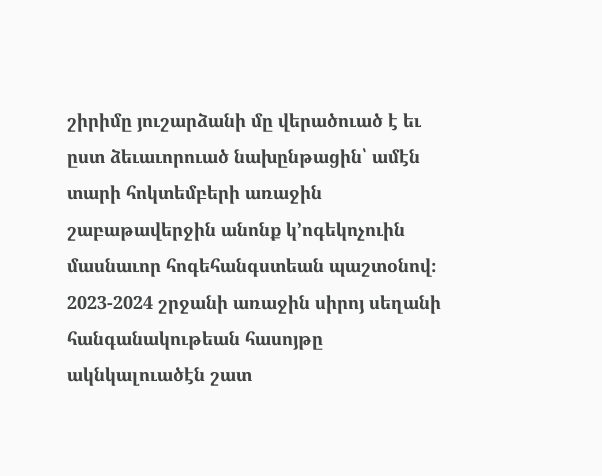շիրիմը յուշարձանի մը վերածուած է եւ ըստ ձեւաւորուած նախընթացին՝ ամէն տարի հոկտեմբերի առաջին շաբաթավերջին անոնք կ՚ոգեկոչուին մասնաւոր հոգեհանգստեան պաշտօնով։
2023-2024 շրջանի առաջին սիրոյ սեղանի հանգանակութեան հասոյթը ակնկալուածէն շատ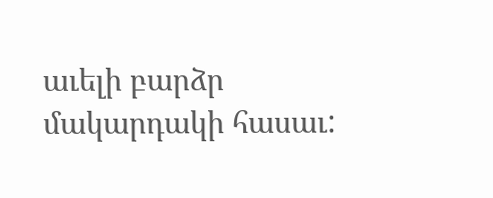աւելի բարձր մակարդակի հասաւ: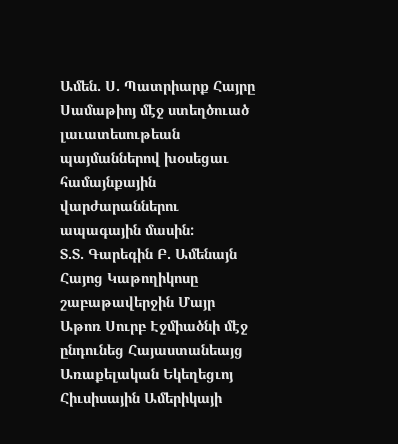Ամեն. Ս. Պատրիարք Հայրը Սամաթիոյ մէջ ստեղծուած լաւատեսութեան պայմաններով խօսեցաւ համայնքային վարժարաններու ապագային մասին:
Տ.Տ. Գարեգին Բ. Ամենայն Հայոց Կաթողիկոսը շաբաթավերջին Մայր Աթոռ Սուրբ Էջմիածնի մէջ ընդունեց Հայաստանեայց Առաքելական Եկեղեցւոյ Հիւսիսային Ամերիկայի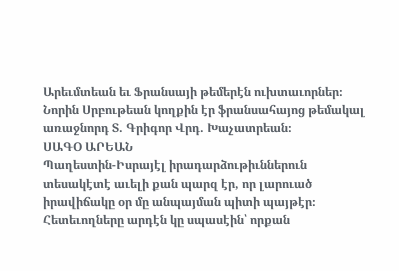Արեւմտեան եւ Ֆրանսայի թեմերէն ուխտաւորներ։ Նորին Սրբութեան կողքին էր ֆրանսահայոց թեմակալ առաջնորդ Տ. Գրիգոր Վրդ. Խաչատրեան։
ՍԱԳՕ ԱՐԵԱՆ
Պաղեստին-Իսրայէլ իրադարձութիւններուն տեսակէտէ աւելի քան պարզ էր, որ լարուած իրավիճակը օր մը անպայման պիտի պայթէր։ Հետեւողները արդէն կը սպասէին՝ որքան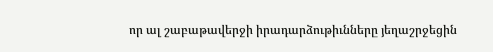որ ալ շաբաթավերջի իրադարձութիւնները յեղաշրջեցին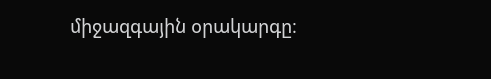միջազգային օրակարգը։